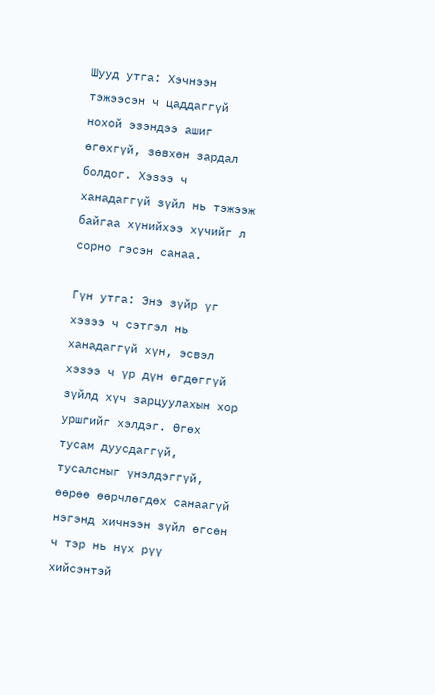Шууд утга: Хэчнээн тэжээсэн ч цаддаггүй нохой эзэндээ ашиг өгөхгүй, зөвхөн зардал болдог. Хэзээ ч ханадаггүй зүйл нь тэжээж байгаа хүнийхээ хүчийг л сорно гэсэн санаа.

Гүн утга: Энэ зүйр үг хэзээ ч сэтгэл нь ханадаггүй хүн, эсвэл хэзээ ч үр дүн өгдөггүй зүйлд хүч зарцуулахын хор уршгийг хэлдэг. Өгөх тусам дуусдаггүй, тусалсныг үнэлдэггүй, өөрөө өөрчлөгдөх санаагүй нэгэнд хичнээн зүйл өгсөн ч тэр нь нүх рүү хийсэнтэй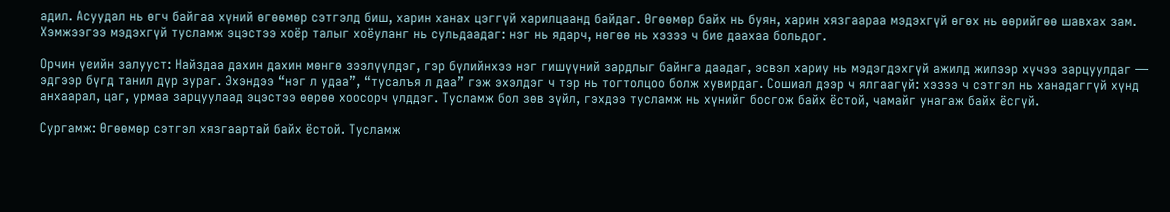адил. Асуудал нь өгч байгаа хүний өгөөмөр сэтгэлд биш, харин ханах цэггүй харилцаанд байдаг. Өгөөмөр байх нь буян, харин хязгаараа мэдэхгүй өгөх нь өөрийгөө шавхах зам. Хэмжээгээ мэдэхгүй тусламж эцэстээ хоёр талыг хоёуланг нь сульдаадаг: нэг нь ядарч, нөгөө нь хэзээ ч бие даахаа больдог.

Орчин үеийн залууст: Найздаа дахин дахин мөнгө зээлүүлдэг, гэр бүлийнхээ нэг гишүүний зардлыг байнга даадаг, эсвэл хариу нь мэдэгдэхгүй ажилд жилээр хүчээ зарцуулдаг — эдгээр бүгд танил дүр зураг. Эхэндээ “нэг л удаа”, “тусалъя л даа” гэж эхэлдэг ч тэр нь тогтолцоо болж хувирдаг. Сошиал дээр ч ялгаагүй: хэзээ ч сэтгэл нь ханадаггүй хүнд анхаарал, цаг, урмаа зарцуулаад эцэстээ өөрөө хоосорч үлддэг. Тусламж бол зөв зүйл, гэхдээ тусламж нь хүнийг босгож байх ёстой, чамайг унагаж байх ёсгүй.

Сургамж: Өгөөмөр сэтгэл хязгаартай байх ёстой. Тусламж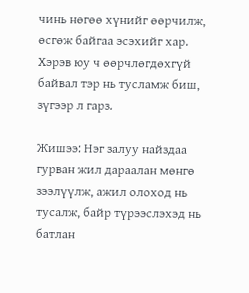чинь нөгөө хүнийг өөрчилж, өсгөж байгаа эсэхийг хар. Хэрэв юу ч өөрчлөгдөхгүй байвал тэр нь тусламж биш, зүгээр л гарз.

Жишээ: Нэг залуу найздаа гурван жил дараалан мөнгө зээлүүлж, ажил олоход нь тусалж, байр түрээслэхэд нь батлан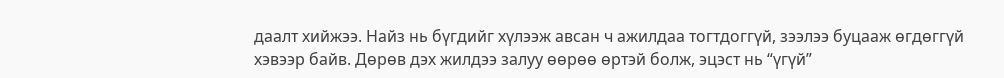даалт хийжээ. Найз нь бүгдийг хүлээж авсан ч ажилдаа тогтдоггүй, зээлээ буцааж өгдөггүй хэвээр байв. Дөрөв дэх жилдээ залуу өөрөө өртэй болж, эцэст нь “үгүй”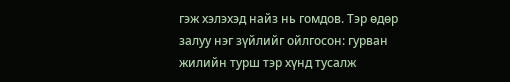гэж хэлэхэд найз нь гомдов. Тэр өдөр залуу нэг зүйлийг ойлгосон: гурван жилийн турш тэр хүнд тусалж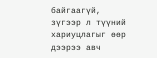байгаагүй, зүгээр л түүний хариуцлагыг өөр дээрээ авч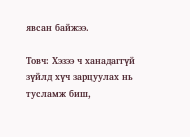явсан байжээ.

Товч: Хэзээ ч ханадаггүй зүйлд хүч зарцуулах нь тусламж биш,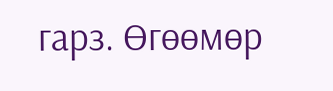гарз. Өгөөмөр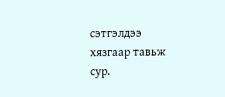сэтгэлдээ хязгаар тавьж сур.